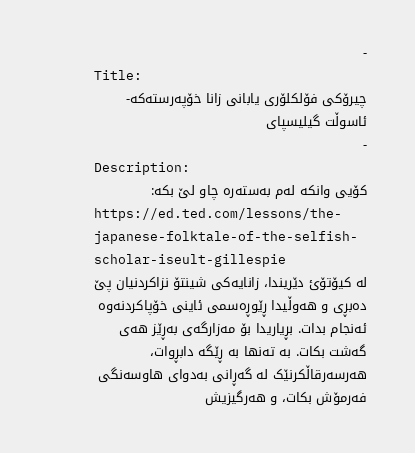-
Title:
چیرۆکی فۆلکلۆری یابانی زانا خۆپەرستەکە- ئاسوڵت گیلیسپای
-
Description:
کۆیی وانکە لەم بەستەرە چاو لێ بکە:
https://ed.ted.com/lessons/the-japanese-folktale-of-the-selfish-scholar-iseult-gillespie
لە کیۆتۆئ دێریندا، زانایەکی شینتۆ نزاکردنیان پێ دەبڕی و هەوڵیدا ڕێوڕەسمی ئاینی خۆپاکردنەوە ئەنجام بدات. بڕیاریدا بۆ مەزارگەی بەڕێز هەی گەشت بکات. بە تەنها بە ڕێگە دابڕوات، هەرسەرقاڵکرنێک لە گەڕانی بەدوای هاوسەنگی فەرمۆش بکات، و هەرگیزیش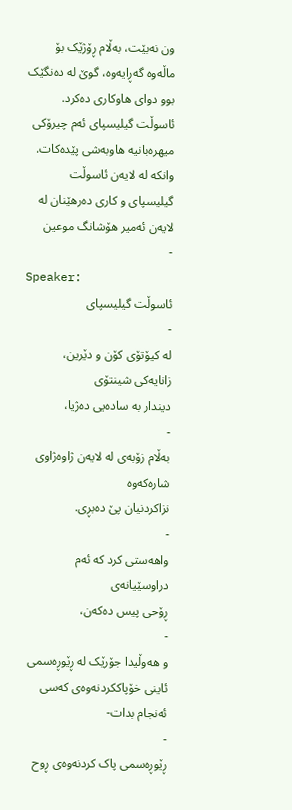ون نەبێت، بەڵام ڕۆژێک بۆ ماڵەوە گەڕایەوە، گوێ لە دەنگێک بوو دوای هاوکاری دەکرد. ئاسوڵت گیلیسپای ئەم چیرۆکی میهرەبانیە هاوبەشی پێدەکات.
وانکە لە لایەن ئاسوڵت گیلیسپای و کاری دەرهێنان لە لایەن ئەمیر هۆشانگ موعین
-
Speaker:
ئاسوڵت گیلیسپای
-
لە کیۆتۆی کۆن و دێرین، زانایەکی شینتۆی
دیندار بە سادەیی دەژیا،
-
بەڵام زۆبەی لە لایەن ژاوەژاوی شارەکەوە
نزاکردنیان پێ دەبڕی.
-
واهەستی کرد کە ئەم دراوسێیانەی
ڕۆحی پیس دەکەن،
-
و هەوڵیدا جۆرێک لە ڕێوڕەسمی
ئاینی خۆپاککردنەوەی کەسی ئەنجام بدات-
-
ڕێوڕەسمی پاک کردنەوەی ڕوح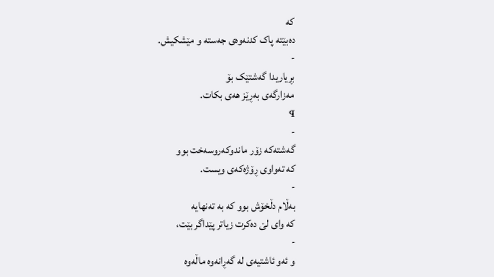کە
دەبێتە پاک کدنەوەی جەستە و مێشکیش.
-
بڕیاریدا گەشتێک بۆ
مەزارگەی بەڕێز هەی بکات.
¶
-
گەشتەکە زۆر ماندوکەروسەخت بوو
کە تەواوی ڕۆژەکەی ویست.
-
بەڵام دڵخۆش بوو کە بە تەنهایە
کە وای لێ دەکرت زیاتر پێداگر بێت،
-
و ئەو ئاشتیەی لە گەڕانەوە ماڵەوە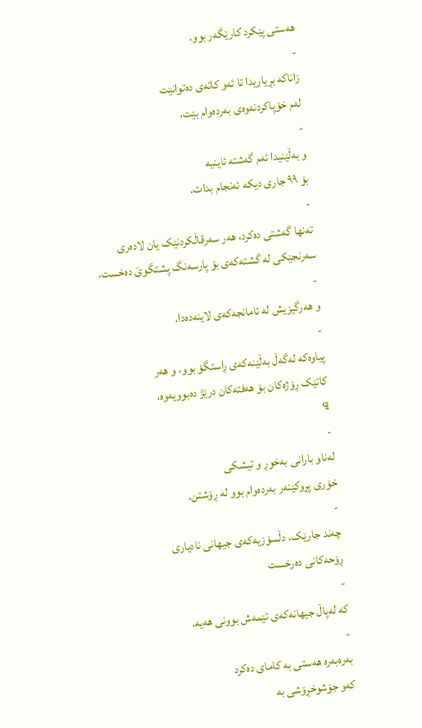هەستی پێکرد کارێگەر بوو.
-
زاناکە بڕیاریدا تا ئەو کاتەی دەتوانێت
لەم خۆپاکردنەوەی بەردەوام بێت،
-
و بەڵێنیدا ئەم گەشتە ئاینیە
بۆ ٩٩ جاری دیکە ئەنجام بدات.
-
تەنها گەشتی دەکرد، هەر سەرقاڵکردنێک یان لادەری
سەرنجێکی لە گشتەکەی بۆ پارسەنگ پشتگوێ دەخست،
-
و هەرگیزیش لە ئامانجەکەی لاینەدەدا.
-
پیاوەکە لەگەڵ بەڵێنەکەی ڕاستگۆ بوو، و هەر
کاتێک ڕۆژەکان بۆ هەفتەکان درێژ دەبوویەوە،
¶
-
لەناو بارانی بەخوڕ و تیشکی
خۆری پڕوکێنەر بەردەوام بوو لە ڕۆشتن.
-
چەند جارێک، دڵسۆزیەکەی جیهانی نادیاری
ڕۆحەکانی دەرخست
-
کە لەپاڵ جیهانەکەی ئێمەش بوونی هەیە.
-
بەرەبەرە هەستی بە کامای دەکرد
کەو جۆشوخڕۆشی بە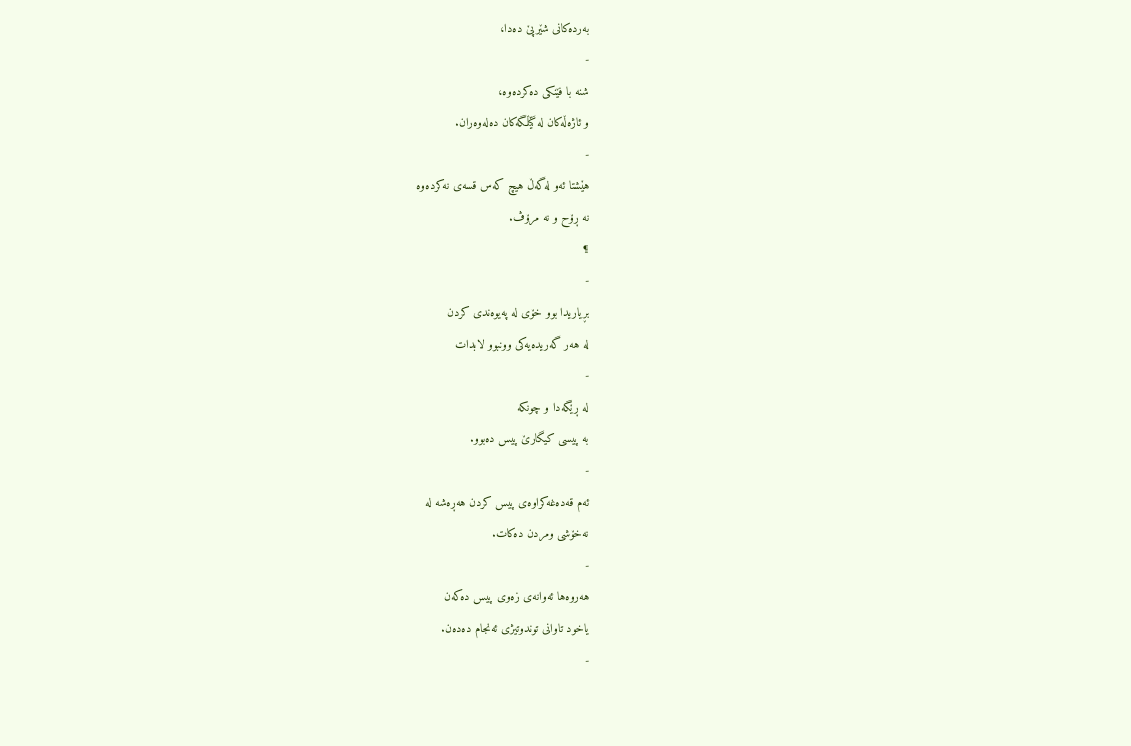بەردەکانی شێرپێ دەدا،
-
شنە با فێنکی دەکردەوە،
و ئاژەڵەکان لە گێڵگەکان دەلەوەران.
-
هێشتا ئەو لەگەڵ هیچ کەس قسەی نەکردەوە
نە ڕۆح و نە مرۆڤ.
¶
-
بڕیاریدا بوو خۆی لە پەیوەندی کردن
لە هەر گەریدەیەکی وونبوو لابدات
-
لە ڕێگەدا و چونکە
بە پیسی کیگارێ پیس دەبوو.
-
ئەم قەدەغەکراوەی پیس کردن هەڕەشە لە
نەخۆشی ومردن دەکات.
-
هەروەها ئەوانەی زەوی پیس دەکەن
یاخود تاوانی توندوتیژی ئەنجام دەدەن.
-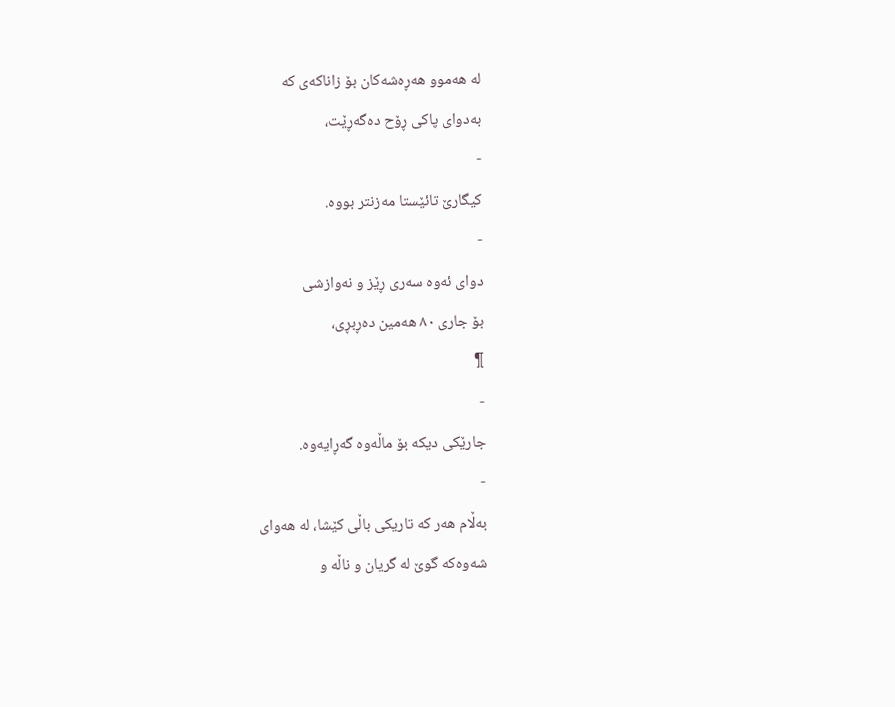لە هەموو هەڕەشەکان بۆ زاناکەی کە
بەدوای پاکی ڕۆح دەگەڕێت،
-
کیگارێ تائێستا مەزنتر بووە.
-
دوای ئەوە سەری ڕێز و نەوازشی
بۆ جاری ٨٠ هەمین دەڕبڕی،
¶
-
جارێکی دیکە بۆ ماڵەوە گەڕایەوە.
-
بەڵام هەر کە تاریکی باڵی کێشا، لە هەوای
شەوەکە گوێ لە گریان و ناڵە و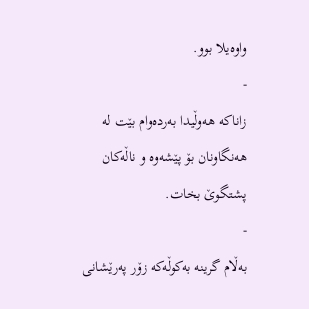واوەیلا بوو.
-
زاناکە هەوڵیدا بەردەوام بێت لە
هەنگاونان بۆ پێشەوە و ناڵەکان پشتگوێ بخات.
-
بەڵام گرینە بەکوڵەکە زۆر پەرێشانی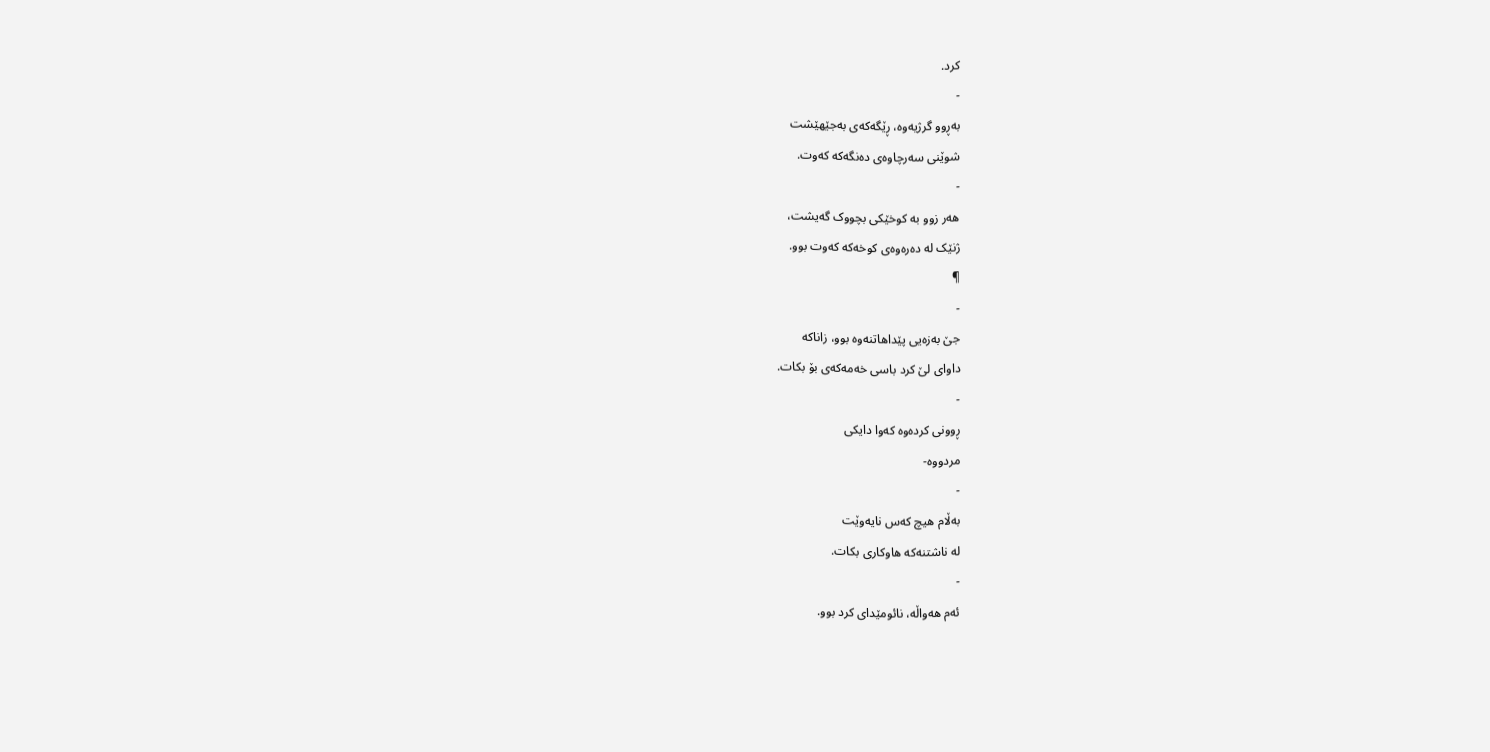کرد.
-
بەڕوو گرژیەوە، ڕێگەکەی بەجێهێشت
شوێنی سەرچاوەی دەنگەکە کەوت.
-
هەر زوو بە کوخێکی بچووک گەیشت،
ژنێک لە دەرەوەی کوخەکە کەوت بوو.
¶
-
جێ بەزەیی پێداهاتنەوە بوو، زاناکە
داوای لێ کرد باسی خەمەکەی بۆ بکات.
-
ڕوونی کردەوە کەوا دایکی
مردووە-
-
بەڵام هیچ کەس نایەوێت
لە ناشتنەکە هاوکاری بکات.
-
ئەم هەواڵە، نائومێدای کرد بوو.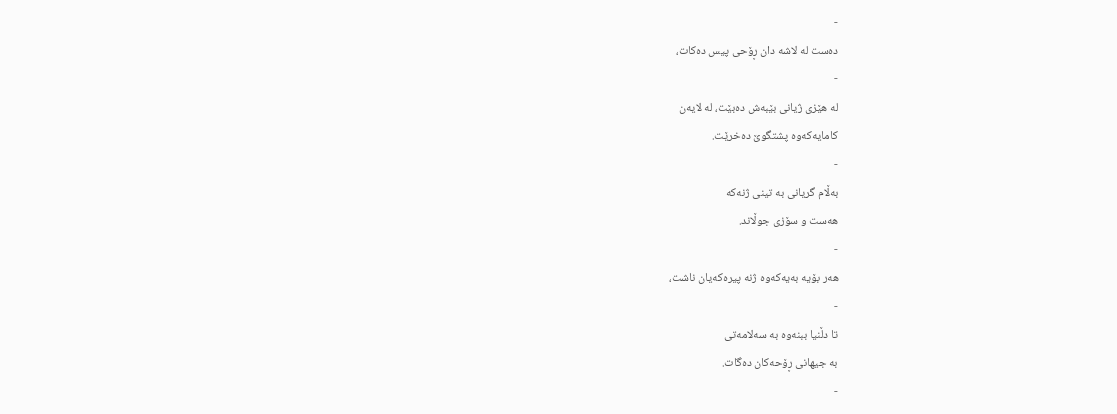-
دەست لە لاشە دان ڕۆحی پیس دەکات،
-
لە هێزی ژیانی بێبەش دەبێت، لە لایەن
کامایەکەوە پشتگوێ دەخرێت.
-
بەڵام گریانی بە تینی ژنەکە
هەست و سۆزی جوڵاند.
-
هەر بۆیە بەیەکەوە ژنە پیرەکەیان ناشت،
-
تا دڵنیا ببنەوە بە سەلامەتی
بە جیهانی ڕۆحەکان دەگات.
-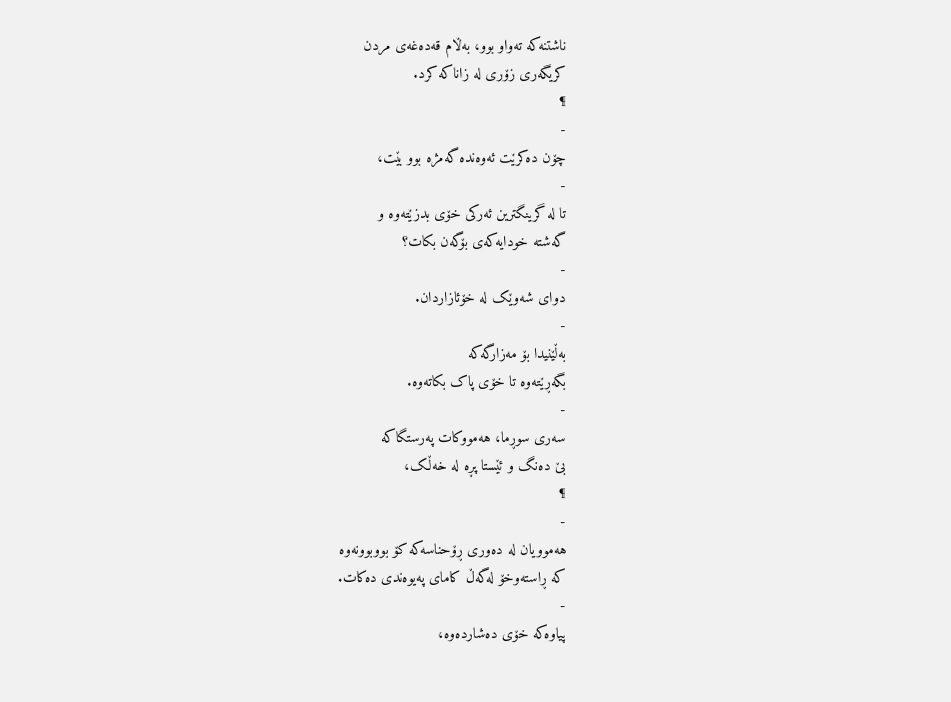ناشتنەکە تەواو بوو، بەڵام قەدەغەی مردن
کریگەری زۆری لە زاناکە کرد.
¶
-
چۆن دەکرێت ئەوەندە گەمژە بوو بێت،
-
تا لە گرینگترین ئەرکی خۆی بدزێتەوە و
گەشتە خودایەکەی بۆگەن بکات؟
-
دوای شەوێک لە خۆئازاردان.
-
بەڵێنیدا بۆ مەزارگەکە
بگەڕێتەوە تا خۆی پاک بکاتەوە.
-
سەری سوڕما، هەمووکات پەرستگاکە
بێ دەنگ و ئێستا پڕە لە خەڵک،
¶
-
هەموویان لە دەوری ڕۆحناسەکە کۆ بووبوونەوە
کە ڕاستەوخۆ لەگەڵ کامای پەیوەندی دەکات.
-
پیاوەکە خۆی دەشاردەوە،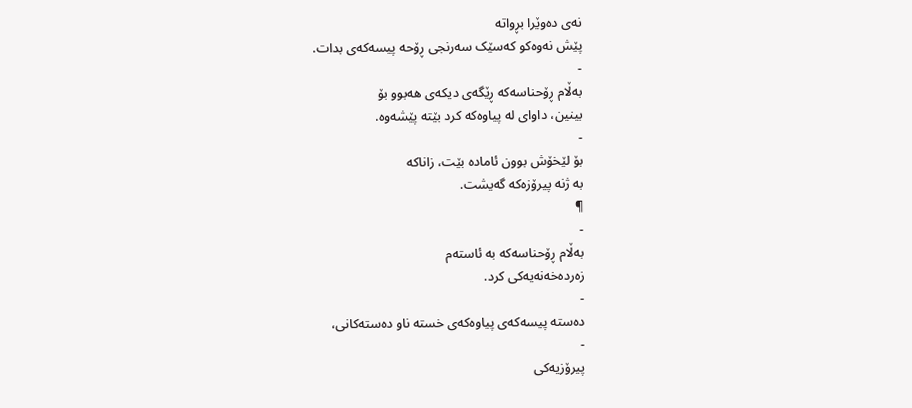نەی دەوێرا بڕواتە
پێش نەوەکو کەسێک سەرنجی ڕۆحە پیسەکەی بدات.
-
بەڵام ڕۆحناسەکە ڕێگەی دیکەی هەبوو بۆ
بینین، داوای لە پیاوەکە کرد بێتە پێشەوە.
-
بۆ لێخۆش بوون ئامادە بێت، زاناکە
بە ژنە پیرۆزەکە گەیشت.
¶
-
بەڵام ڕۆحناسەکە بە ئاستەم
زەردەخەنەیەکی کرد.
-
دەستە پیسەکەی پیاوەکەی خستە ناو دەستەکانی،
-
پیرۆزیەکی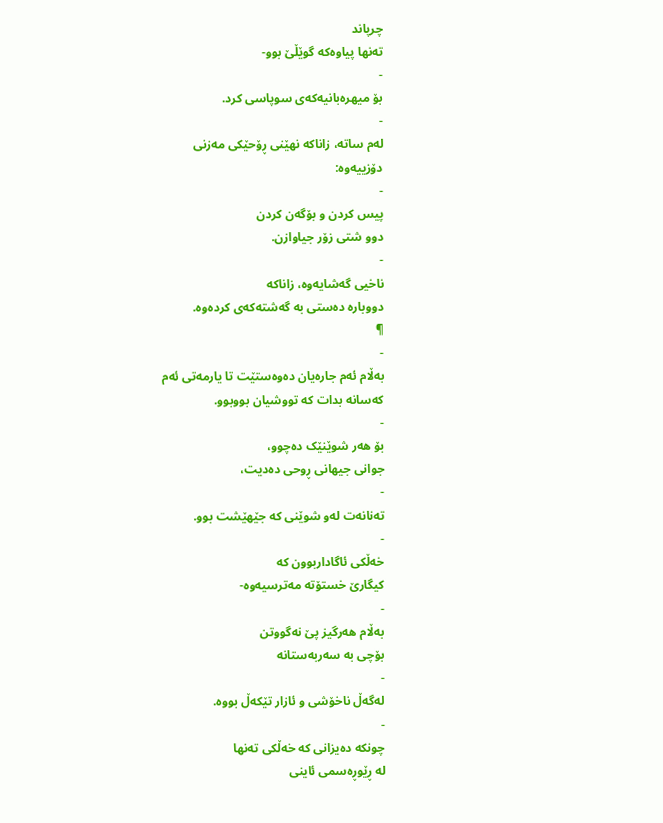چرپاند
تەنها پیاوەکە گوێڵێ بوو-
-
بۆ میهرەبانیەکەی سوپاسی کرد.
-
لەم ساتە، زاناکە نهێنی ڕۆحێکی مەزنی
دۆزییەوە:
-
پیس کردن و بۆگەن کردن
دوو شتی زۆر جیاوازن.
-
ناخیی گەشایەوە، زاناکە
دووبارە دەستی بە گەشتەکەی کردەوە.
¶
-
بەڵام ئەم جارەیان دەوەستێت تا یارمەتی ئەم
کەسانە بدات کە تووشیان بووبوو.
-
بۆ هەر شوێنێک دەچوو،
جوانی جیهانی ڕوحی دەدیت،
-
تەنانەت لەو شوێنی کە جێهێشت بوو.
-
خەڵکی ئاگاداربوون کە
کیگارێ خستۆتە مەترسیەوە-
-
بەڵام هەرگیز پێ نەگووتن
بۆچی بە سەربەستانە
-
لەگەڵ ناخۆشی و ئازار تێکەڵ بووە.
-
چونکە دەیزانی کە خەڵکی تەنها
لە ڕێوڕەسمی ئاینی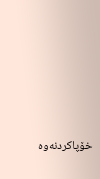خۆپاکردنەوە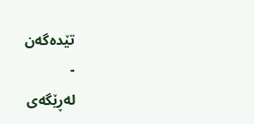تێدەگەن
-
لەڕێگەی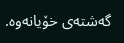گەشتەی خۆیانەوە.